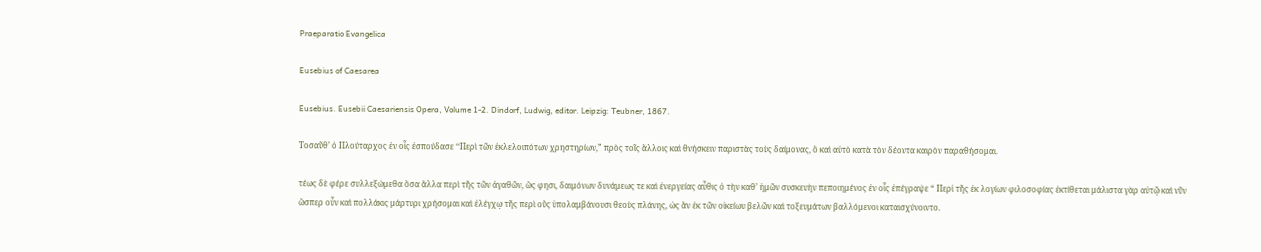Praeparatio Evangelica

Eusebius of Caesarea

Eusebius. Eusebii Caesariensis Opera, Volume 1-2. Dindorf, Ludwig, editor. Leipzig: Teubner, 1867.

Τοσαῦθ’ ὁ Πλούταρχος ἐν οἷς ἐσπούδασε ‘‘Περὶ τῶν ἐκλελοιπότων χρηστηρίων,” πρὸς τοῖς ἄλλοις καὶ θνήσκειν παριστὰς τοὺς δαίμονας, ὃ καὶ αὐτὸ κατὰ τὸν δέοντα καιρὸν παραθήσομαι.

τέως δὲ φέρε συλλεξώμεθα ὅσα ἄλλα περὶ τῆς τῶν ἀγαθῶν, ὥς φησι, δαιμόνων δυνάμεως τε καὶ ἐνεργείας αὖθις ὁ τὴν καθ’ ἡμῶν συσκευὴν πεποιημένος ἐν οἷς ἐπέγραψε “ Περἰ τῆς ἐκ λογίων φιλοσοφίας ἐκτίθεται μάλιστα γὰρ αὐτῷ καὶ νῦν ὥσπερ οὖν καὶ πολλάκις μάρτυρι χρήσομαι καὶ ἐλέγχῳ τῆς περὶ οὓς ὑπολαμβάνουσι θεοὺς πλάνης, ὡς ἂν ἐκ τῶν οἰκείωυ βελῶν καὶ τοξευμάτων βαλλόμενοι καταισχύνοιντο.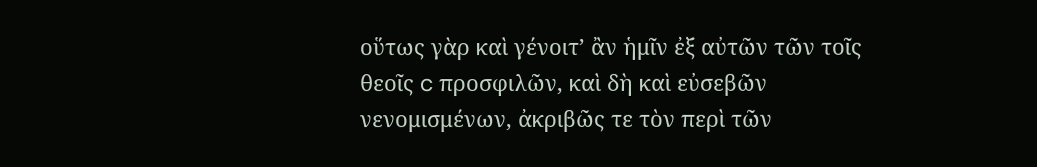οὕτως γὰρ καὶ γένοιτ’ ἂν ἡμῖν ἐξ αὐτῶν τῶν τοῖς θεοῖς c προσφιλῶν, καὶ δὴ καὶ εὐσεβῶν νενομισμένων, ἀκριβῶς τε τὸν περὶ τῶν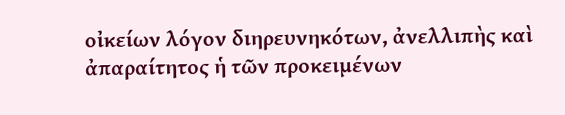οἰκείων λόγον διηρευνηκότων, ἀνελλιπὴς καὶ ἀπαραίτητος ἡ τῶν προκειμένων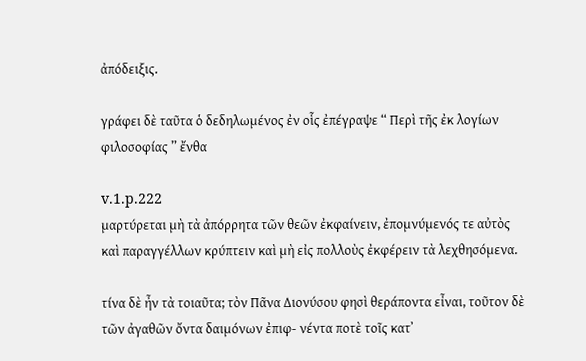ἀπόδειξις.

γράφει δὲ ταῦτα ὁ δεδηλωμένος ἐν οἷς ἐπέγραψε “ Περὶ τῆς ἐκ λογίων φιλοσοφίας ” ἔνθα

v.1.p.222
μαρτύρεται μὴ τὰ ἀπόρρητα τῶν θεῶν ἐκφαίνειν, ἐπομνύμενός τε αὐτὸς καὶ παραγγέλλων κρύπτειν καὶ μὴ εἰς πολλοὺς ἐκφέρειν τὰ λεχθησόμενα.

τίνα δὲ ἦν τὰ τοιαῦτα; τὸν Πᾶνα Διονύσου φησὶ θεράποντα εἶναι, τοῦτον δὲ τῶν ἀγαθῶν ὄντα δαιμόνων ἐπιφ- νέντα ποτὲ τοῖς κατ᾿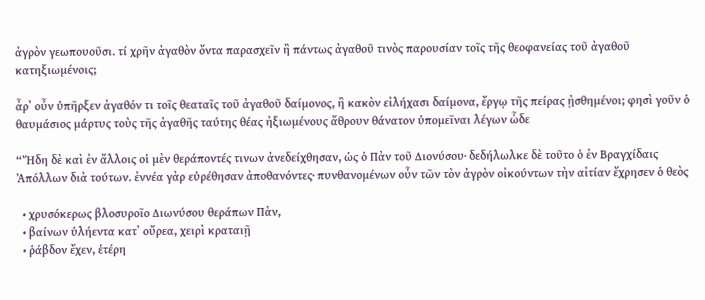ἀγρὸν γεωπουοῦσι. τί χρῆν ἀγαθὸν ὄντα παρασχεῖν ἢ πάντως ἀγαθοῦ τινὸς παρουσίαν τοῖς τῆς θεοφανείας τοῦ ἀγαθοῦ κατηξιωμένοις;

ἆρ᾿ οὖν ὑπῆρξεν ἀγαθόν τι τοῖς θεαταῖς τοῦ ἀγαθοῦ δαίμονος, ἢ κακὸν εἰλήχασι δαίμονα, ἔργῳ τῆς πείρας ᾐσθημένοι; φησὶ γοῦν ὁ θαυμάσιος μάρτυς τοὺς τῆς ἀγαθῆς ταύτης θέας ἠξιωμένους ἄθρουν θάνατον ὑπομεῖναι λέγων ὧδε

“Ἤδη δὲ καὶ ἐν ἄλλοις οἱ μὲν θεράποντές τινων ἀνεδείχθησαν, ὡς ὁ Πὰν τοῦ Διονύσου· δεδήλωλκε δὲ τοῦτο ὁ ἐν Βραγχίδαις Ἀπόλλων διὰ τούτων. ἐννέα γὰρ εὑρέθησαν ἀποθανόντες· πυνθανομένων οὖν τῶν τὸν ἀγρὸν οἰκούντων τὴν αἰτίαν ἔχρησεν ὁ θεὸς

  • χρυσόκερως βλοσυροῖο Διωνύσου θεράπων Πὰν,
  • βαίνων ὑλήεντα κατ᾿ οὔρεα, χειρὶ κραταιῇ
  • ῥάβδον ἔχεν, ἑτέρη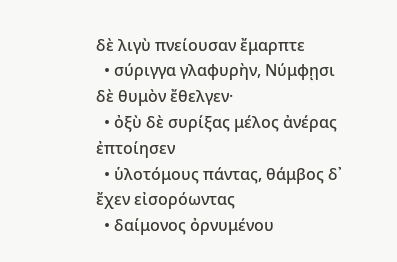δὲ λιγὺ πνείουσαν ἔμαρπτε
  • σύριγγα γλαφυρὴν, Νύμφῃσι δὲ θυμὸν ἔθελγεν·
  • ὀξὺ δὲ συρίξας μέλος ἀνέρας ἐπτοίησεν
  • ὑλοτόμους πάντας, θάμβος δ᾿ ἔχεν εἰσορόωντας
  • δαίμονος ὀρνυμένου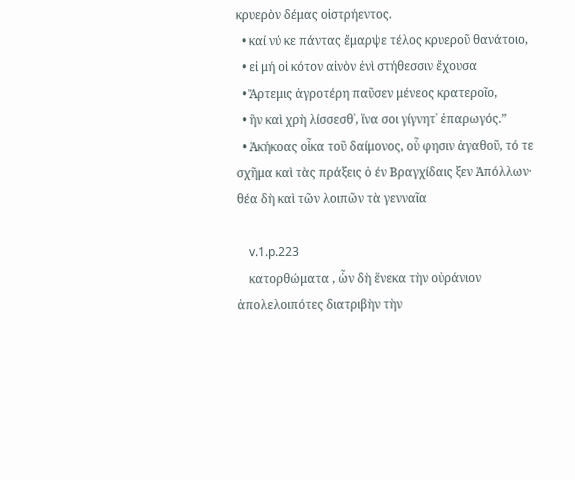κρυερὸν δέμας οἰστρήεντος.
  • καί νύ κε πάντας ἔμαρψε τέλος κρυεροῦ θανάτοιο,
  • εἰ μή οἱ κότον αἰνὸν ἐνὶ στήθεσσιν ἔχουσα
  • Ἄρτεμις ἀγροτέρη παῦσεν μένεος κρατεροῖο,
  • ἣν καὶ χρὴ λίσσεσθ᾿, ἵνα σοι γίγνητ᾿ ἐπαρωγός.”
  • Ἀκήκοας οἷκα τοῦ δαίμονος, οὗ φησιν ἀγαθοῦ, τό τε σχῆμα καὶ τὰς πράξεις ὁ έν Βραγχίδαις ξεν Ἀπόλλων· θέα δὴ καὶ τῶν λοιπῶν τὰ γενναῖα

    v.1.p.223
    κατορθώματα , ὧν δὴ ἕνεκα τὴν οὐράνιον ἀπολελοιπότες διατριβὴν τὴν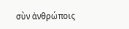σὺν ἀνθρώποις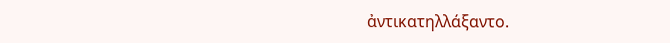ἀντικατηλλάξαντο.